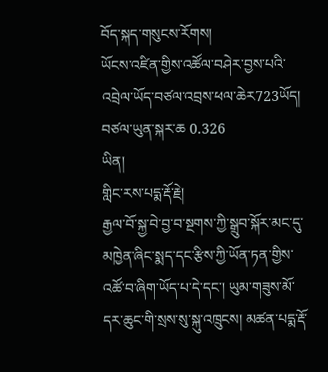བོད་སྐད་གསུངས་རོགས།
ཡོངས་འཛིན་གྱིས་འཚོལ་བཤེར་བྱས་པའི་འབྲེལ་ཡོད་བཙལ་འབྲས་ཕལ་ཆེར723ཡོད། བཙལ་ཡུན་སྐར་ཆ 0.326
ཡིན།
གླིང་རས་པདྨ་རྡོ་རྗེ།
རྒྱལ་བོ་སྐྱ་བེ་བྱ་བ་སྔགས་ཀྱི་སྒྲུབ་སྐོར་མང་དུ་མཁྱེན་ཞིང་སྨད་དང་རྩིས་ཀྱི་ཡོན་ཏན་གྱིས་འཚོ་བ་ཞིག་ཡོད་པ་དེ་དང་། ཡུམ་གཟུས་མོ་དར་ཆུང་གི་སྲས་སུ་སྐུ་འཁྲུངས། མཚན་པདྨ་རྡོ་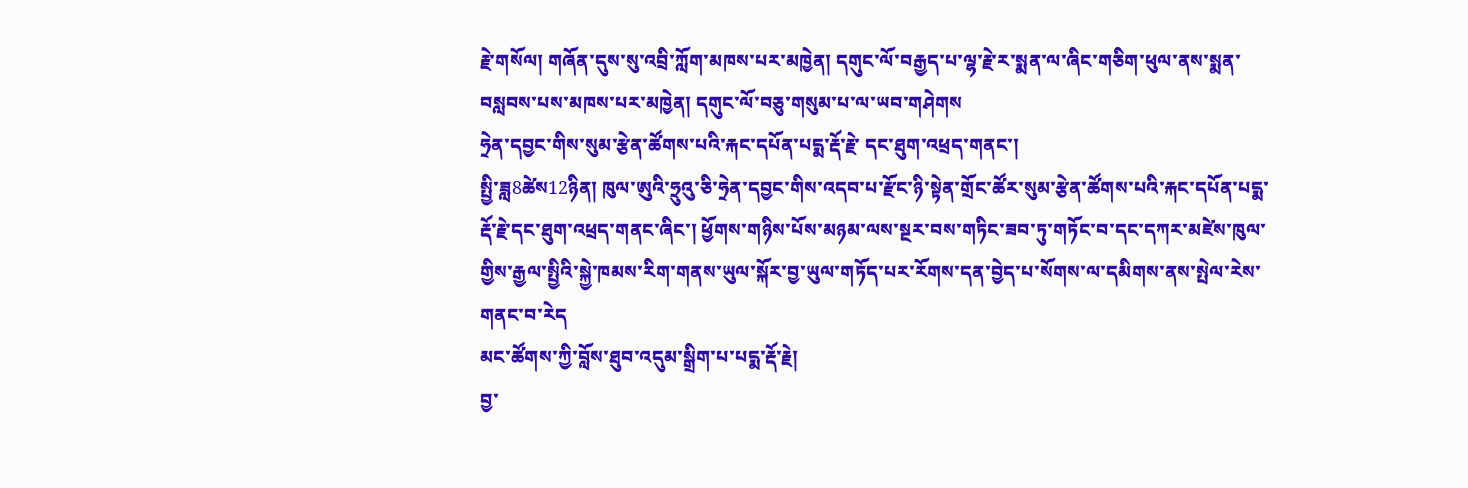རྗེ་གསོལ། གཞོན་དུས་སུ་འབྲི་ཀློག་མཁས་པར་མཁྱེན། དགུང་ལོ་བརྒྱད་པ་ལྷ་རྗེ་ར་སྨན་ལ་ཞིང་གཅིག་ཕུལ་ནས་སྨན་བསླབས་པས་མཁས་པར་མཁྱེན། དགུང་ལོ་བཅུ་གསུམ་པ་ལ་ཡབ་གཤེགས
ཧྲེན་དབྱང་གིས་སུམ་རྩེན་ཚོགས་པའི་རྐང་དཔོན་པདྨ་རྡོ་རྗེ་ དང་ཐུག་འཕྲད་གནང་།
སྤྱི་ཟླ8ཚེས12ཉིན། ཁུལ་ཨུའི་ཧྲུའུ་ཅི་ཧྲེན་དབྱང་གིས་འདབ་པ་རྫོང་ཉི་སྟེན་གྲོང་ཚོར་སུམ་རྩེན་ཚོགས་པའི་རྐང་དཔོན་པདྨ་རྡོ་རྗེ་དང་ཐུག་འཕྲད་གནང་ཞིང་། ཕྱོགས་གཉིས་པོས་མཉམ་ལས་སྔར་བས་གཏིང་ཟབ་ཏུ་གཏོང་བ་དང་དཀར་མཛེས་ཁུལ་གྱིས་རྒྱལ་སྤྱིའི་སྐྱེ་ཁམས་རིག་གནས་ཡུལ་སྐོར་བྱ་ཡུལ་གཏོད་པར་རོགས་དན་བྱེད་པ་སོགས་ལ་དམིགས་ནས་སྤེལ་རེས་གནང་བ་རེད
མང་ཚོགས་ཀྱི་བློས་ཐུབ་འདུམ་སྒྲིག་པ་པདྨ་རྡོ་རྗེ།
བྱ་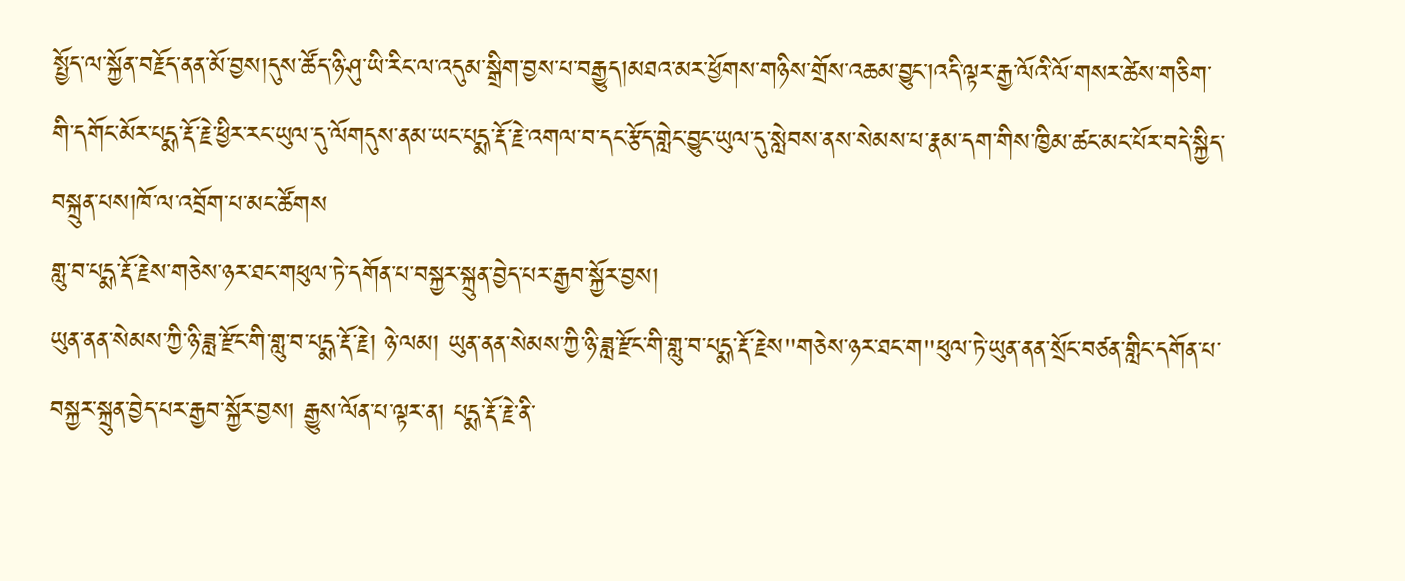སྤྱོད་ལ་སྐྱོན་བརྗོད་ནན་མོ་བྱས།དུས་ཚོད་ཉི་ཤུ་ཡི་རིང་ལ་འདུམ་སྒྲིག་བྱས་པ་བརྒྱུད།མཐའ་མར་ཕྱོགས་གཉིས་གྲོས་འཆམ་བྱུང་།འདི་ལྟར་རྒྱ་ལོའི་ལོ་གསར་ཚེས་གཅིག་གི་དགོང་མོར་པདྨ་རྡོ་རྗེ་ཕྱིར་རང་ཡུལ་དུ་ལོགདུས་ནམ་ཡང་པདྨ་རྡོ་རྗེ་འགལ་བ་དང་རྩོད་གླེང་བྱུང་ཡུལ་དུ་སླེབས་ནས་སེམས་པ་རྣམ་དག་གིས་ཁྱིམ་ཚང་མང་པོར་བདེ་སྐྱིད་བསྐྲུན་པས།ཁོ་ལ་འབྲོག་པ་མང་ཚོགས
གླུ་བ་པདྨ་རྡོ་རྗེས་གཅེས་ཉར་ཐང་གཕུལ་ཏེ་དགོན་པ་བསྐྱར་སྐྲུན་བྱེད་པར་རྒྱབ་སྐྱོར་བྱས།
ཡུན་ནན་སེམས་ཀྱི་ཉི་ཟླ་རྫོང་གི་གླུ་བ་པདྨ་རྡོ་རྗེ། ཉེ་ལམ། ཡུན་ནན་སེམས་ཀྱི་ཉི་ཟླ་རྫོང་གི་གླུ་བ་པདྨ་རྡོ་རྗེས"གཅེས་ཉར་ཐང་ག"ཕུལ་ཏེ་ཡུན་ནན་སྲོང་བཙན་གླིང་དགོན་པ་བསྐྱར་སྐྲུན་བྱེད་པར་རྒྱབ་སྐྱོར་བྱས། རྒྱུས་ལོན་པ་ལྟར་ན། པདྨ་རྡོ་རྗེ་ནི་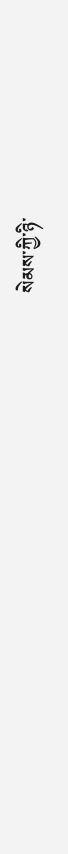སེམས་ཀྱི་ཉི་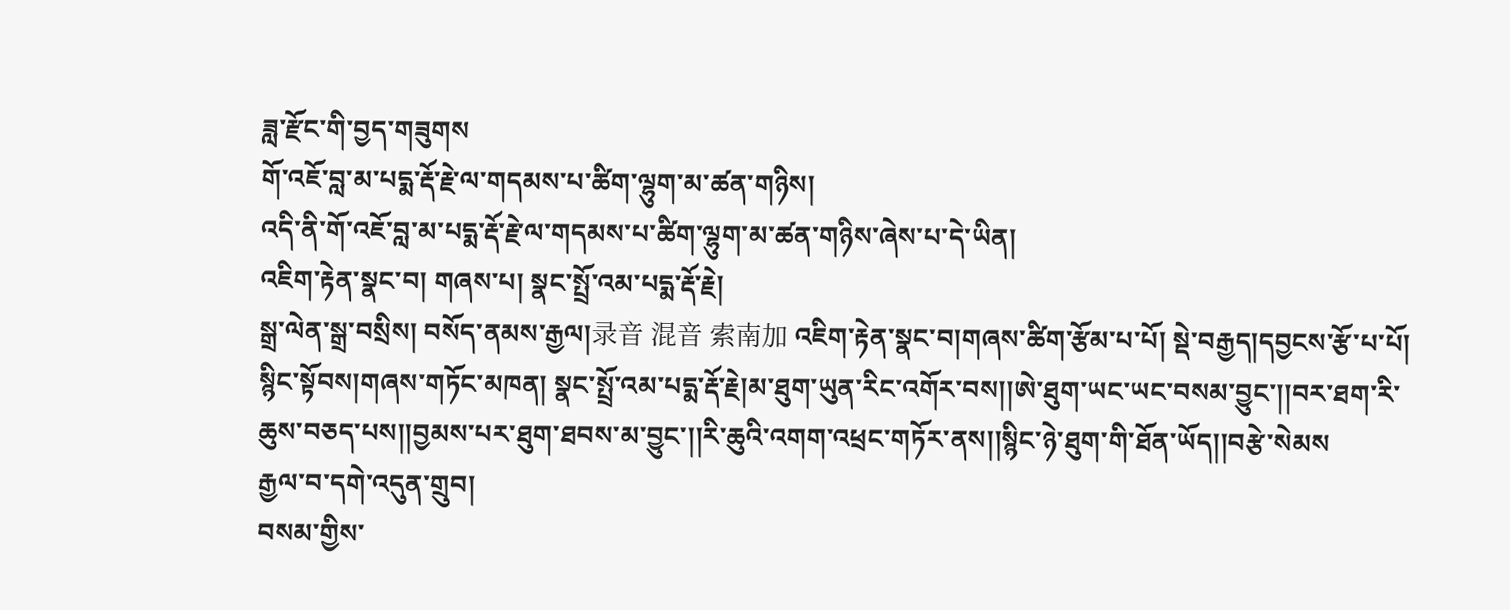ཟླ་རྫོང་གི་བྱད་གཟུགས
གོ་འཇོ་བླ་མ་པདྨ་རྡོ་རྗེ་ལ་གདམས་པ་ཚིག་ལྷུག་མ་ཚན་གཉིས།
འདི་ནི་གོ་འཇོ་བླ་མ་པདྨ་རྡོ་རྗེ་ལ་གདམས་པ་ཚིག་ལྷུག་མ་ཚན་གཉིས་ཞེས་པ་དེ་ཡིན།
འཇིག་རྟེན་སྣང་བ། གཞས་པ། སྣང་སྤྲོ་འམ་པདྨ་རྡོ་རྗེ།
སྒྲ་ལེན་སྒྲ་བསྲིས། བསོད་ནམས་རྒྱལ།录音 混音 索南加 འཇིག་རྟེན་སྣང་བ།གཞས་ཚིག་རྩོམ་པ་པོ། སྡེ་བརྒྱད།དབྱངས་རྩོ་པ་པོ། སྙིང་སྟོབས།གཞས་གཏོང་མཁན། སྣང་སྤྲོ་འམ་པདྨ་རྡོ་རྗེ།མ་ཐུག་ཡུན་རིང་འགོར་བས།།ཨེ་ཐུག་ཡང་ཡང་བསམ་བྱུང་།།བར་ཐག་རི་ཆུས་བཅད་པས།།བྱམས་པར་ཐུག་ཐབས་མ་བྱུང་།།རི་ཆུའི་འགག་འཕྲང་གཏོར་ནས།།སྙིང་ཉེ་ཐུག་གི་ཐོན་ཡོད།།བརྩེ་སེམས
རྒྱལ་བ་དགེ་འདུན་གྲུབ།
བསམ་གྱིས་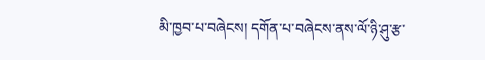མི་ཁྱབ་པ་བཞེངས། དགོན་པ་བཞེངས་ནས་ལོ་ཉི་ཤུ་རྩ་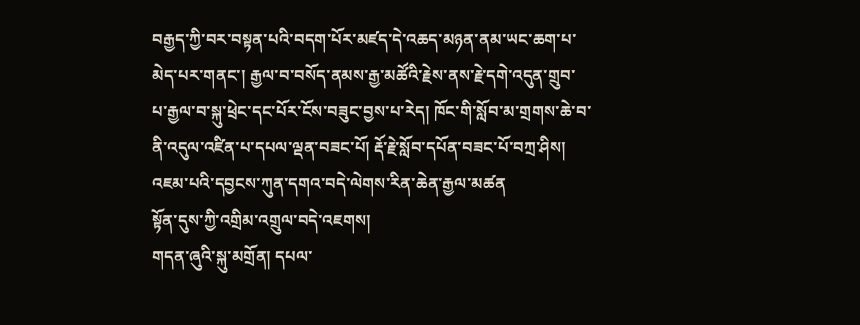བརྒྱད་ཀྱི་བར་བསྟན་པའི་བདག་པོར་མཛད་དེ་འཆད་མཉན་ནམ་ཡང་ཆག་པ་མེད་པར་གནང་། རྒྱལ་བ་བསོད་ནམས་རྒྱ་མཚོའི་རྗེས་ནས་རྗེ་དགེ་འདུན་གྲུབ་པ་རྒྱལ་བ་སྐུ་ཕྲེང་དང་པོར་ངོས་བཟུང་བྱས་པ་རེད། ཁོང་གི་སློབ་མ་གྲགས་ཆེ་བ་ནི་འདུལ་འཛིན་པ་དཔལ་ལྡན་བཟང་པོ། རྡོ་རྗེ་སློབ་དཔོན་བཟང་པོ་བཀྲ་ཤིས། འཇམ་པའི་དབྱངས་ཀུན་དགའ་བདེ་ལེགས་རིན་ཆེན་རྒྱལ་མཚན
སྟོན་དུས་ཀྱི་འགྲིམ་འགྲུལ་བདེ་འཇགས།
གདན་ཞུའི་སྐུ་མགྲོན། དཔལ་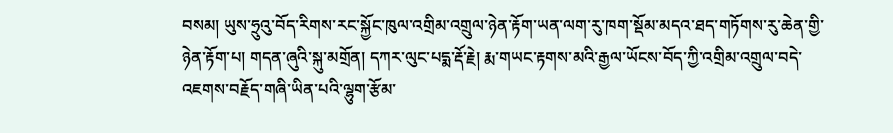བསམ། ཡུས་ཧྲུའུ་བོད་རིགས་རང་སྐྱོང་ཁུལ་འགྲིམ་འགྲུལ་ཉེན་རྟོག་ཡན་ལག་རུ་ཁག་སྡོམ་མདའ་ཐད་གཏོགས་རུ་ཆེན་གྱི་ཉེན་རྟོག་པ། གདན་ཞུའི་སྐུ་མགྲོན། དཀར་ལུང་པདྨ་རྡོ་རྗེ། རྨ་གཡང་རྟགས་མའི་རྒྱལ་ཡོངས་བོད་ཀྱི་འགྲིམ་འགྲུལ་བདེ་འཇགས་བརྗོད་གཞི་ཡིན་པའི་ལྷུག་རྩོམ་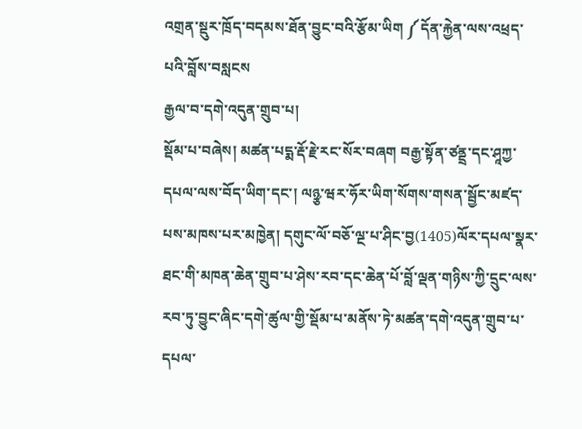འགྲན་སྡུར་ཁྲོད་བདམས་ཐོན་བྱུང་བའི་རྩོམ་ཡིག ༼དོན་རྐྱེན་ལས་འཕྲད་པའི་བློས་བསླངས
རྒྱལ་བ་དགེ་འདུན་གྲུབ་པ།
སྡོམ་པ་བཞེས། མཚན་པདྨ་རྡོ་རྗེ་རང་སོར་བཞག བརྒྱ་སྟོན་ཙནྡྲ་དང་ཤཱཀྱ་དཔལ་ལས་བོད་ཡིག་དང་། ལཉྩ་ཝར་ཧོར་ཡིག་སོགས་གསན་སྦྱོང་མཛད་པས་མཁས་པར་མཁྱེན། དགུང་ལོ་བཅོ་ལྔ་པ་ཤིང་བྱ(1405)ལོར་དཔལ་སྣར་ཐང་གི་མཁན་ཆེན་གྲུབ་པ་ཤེས་རབ་དང་ཆེན་པོ་བློ་ལྡན་གཉིས་ཀྱི་དྲུང་ལས་རབ་ཏུ་བྱུང་ཞིང་དགེ་ཚུལ་གྱི་སྡོམ་པ་མནོས་ཏེ་མཚན་དགེ་འདུན་གྲུབ་པ་དཔལ་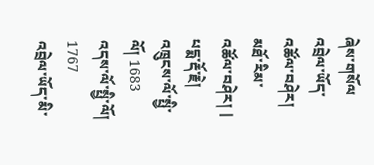ཞེས་གསོལ
འབྲེལ་ཡོད་འཚོལ་བཤེར།
མཐོ་རིམ་འཚོལ་བཤེར། |
པདྨ་རྡོ་རྗེ།
འཁྲུངས་ལོ་སྤྱི་ལོ། 1683
འདས་ལོ་སྤྱི་ལོ། 1767
འབྲེལ་ཡོད་མི་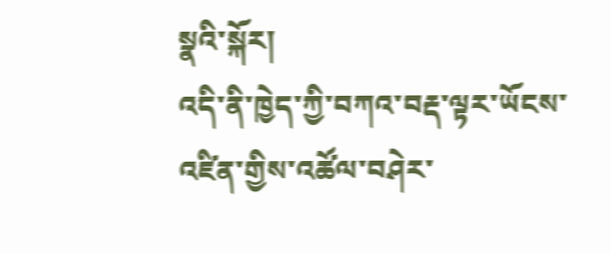སྣའི་སྐོར།
འདི་ནི་ཁྱེད་ཀྱི་བཀའ་བརྡ་ལྟར་ཡོངས་འཛིན་གྱིས་འཚོལ་བཤེར་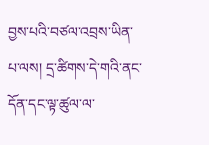བྱས་པའི་བཙལ་འབྲས་ཡིན་པ་ལས། དྲ་ཚིགས་དེ་གའི་ནང་དོན་དང་ལྟ་ཚུལ་ལ་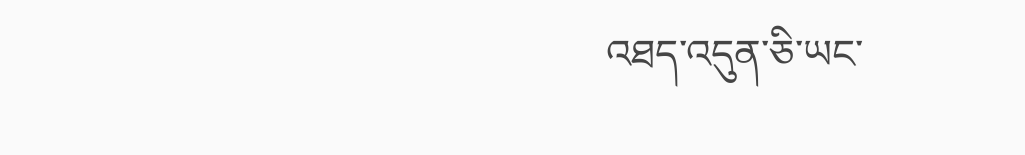འཐད་འདུན་ཅི་ཡང་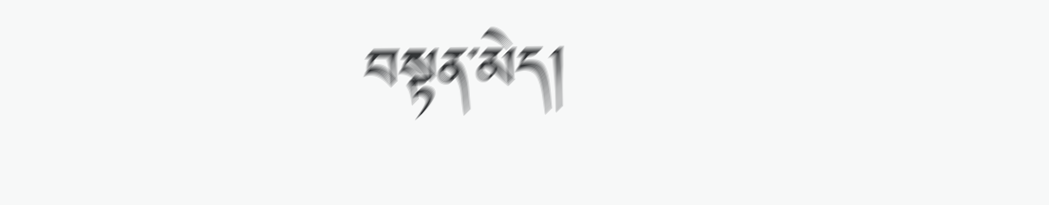བསྟན་མེད།